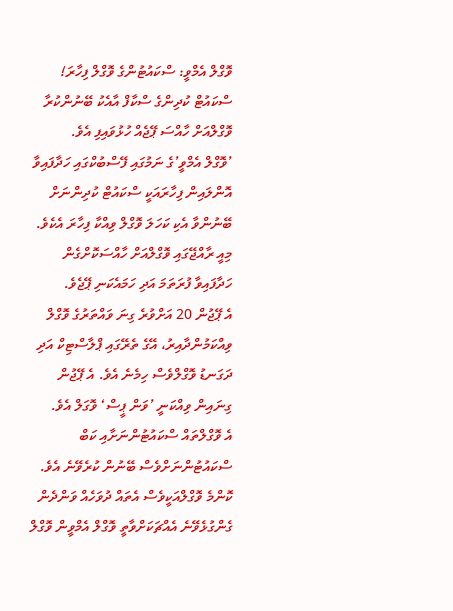ވޮގްލް އެމްވީ: ސްކައުޓުންގެ ވޮގްލް ފިހާރަ!
ސްކައުޓް ކުދިންގެ ސްކާފް އާއެކު ބޭނުންކުރާ ވޮގްލްއަށް ހާއްސަ ޕޭޖެއް ހުޅުވައިފި އެވެ.
’ވޮގްލް އެމްވީ’ގެ ނަމުގައި ފޭސްބުކްގައި ހަދާފައިވާ އޮންލައިން ފިހާރައަކީ ސްކައުޓް ކުދިންނަށް ބޭނުންވާ އެކި ކަހަލަ ވޮގްލް ވިއްކާ ފިހާރަ އެކެވެ. މިއީ ރާއްޖޭގައި ވޮގްލްއަށް ހާއްސަކޮށްގެން ހަދާފައިވާ ފުރަތަމަ އަދި ހަމައެކަނި ޕޭޖެވެ.
އެ ޕޭޖުން 20 އަށްވުރެ ގިނަ ވައްތަރުގެ ވޮގްލް ވިއްކަމުންދާއިރު، އޭގެ ތެރޭގައި ޕްލާސްޓިކް އަދި ދަގަނޑު ވޮގްލްވެސް ހިމެނެ އެވެ. އެ ޕޭޖުން ގިނައިން ވިއްކަނީ ’ވަން ޕީސް‘ ވޮގަލް އެވެ.
އެ ވޮގްލްތައް ސްކައުޓުންނަށާއި ކަބް ސްކައުޓުންނަށްވެސް ބޭނުން ކުރެވޭނެ އެވެ. ކޮންމެ ވޮގްލްއަކީވެސް އެތައް ދުވަހެއް ވަންދެން ގެންގުޅެވޭނެ އެއްޗަކަށްވާތީ ވޮގްލް އެމްވީން ވޮގްލް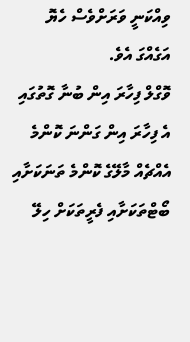ވިއްކަނީ ވަރަށްވެސް ހެޔޮ އަގެއްގަ އެވެ.
ވޮގްލް ފިހާރަ އިން ބުނާ ގޮތުގައި އެ ފިހާރަ އިން ގަންނަ ކޮންމެ އެއްޗެއް މާލޭގެ ކޮންމެ ތަނަކަށާއި ބޯޓްތަކަށާއި ފެރީތަކަށް ހިލޭ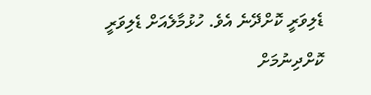ޑެލިވަރީ ކޮށްދޭނެ އެވެ. ހުޅުމާލެއަށް ޑެލިވަރީ ކޮށްދިނުމަށް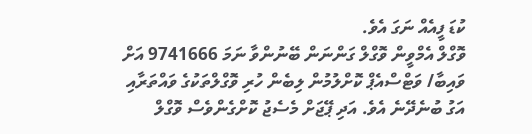ކުޑަ ފީއެއް ނަގަ އެވެ.
ވޮގްލް އެމްވީން ވޮގްލް ގަންނަން ބޭނުންވާ ނަމަ 9741666 އަށް ވައިބާ/ ވަޓްސްއެޕް ކޮށްލުމުން ލިބެން ހުރި ވޮގްލްތަކުގެ ވައްތަރާއި އަގު ބުނެދޭނެ އެވެ. އަދި ޕޭޖަށް މެސެޖު ކޮށްގެންވެސް ވޮގްލް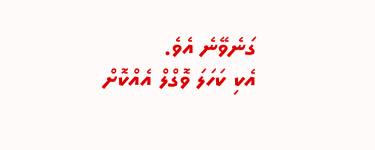ގަނެވޭނެ އެވެ.
އެކި ކަހަލަ ވޮގްލް އެއްކޮށް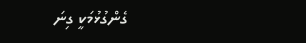ގެންގުޅުމަކީ ގިނަ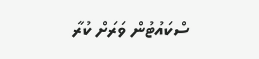ސްކައުޓުން ވަރަށް ކުރާ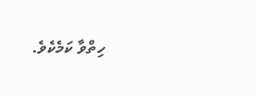ހިތްވާ ކަމެކެވެ.